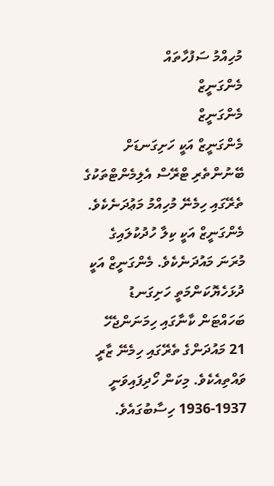މުހިއްމު ސަފުހާތައް
މެންގަނީޒް
މެންގަނީޒް
މެންގަނީޒް އަކީ ހަށިގަނޑަށް ބޭނުންތެރި ޓްރޭސް އެލިމެންޓްތަކުގެ ތެރޭގައި ހިމެނޭ މުހިއްމު މަޢުދަނެކެވެ. މެންގަނީޒް އަކީ ކިލާ ހުދުކުލައިގެ މުރަނަ މައުދަނެކެވެ. މެންގަނީޒް އަކީ ދުޅަހެޔޮކަންމަތީ ހަށިގަނޑު ބަހައްޓަން ކާނާގައި ހިމަނަންޖެހޭ 21 މައުދަންގެ ތެރޭގައި ހިމެނޭ ޒާރީ ވައްތިއެކެވެ. މިކަން ހޯދިފައިވަނީ 1937-1936 ހިސާބުގައެވެ.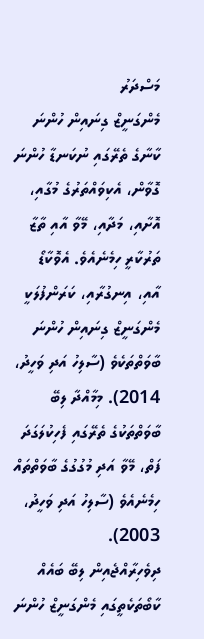މަސްދަރު
މެންގަނީޒް ގިނައިން ހުންނަ ކާނާގެ ތެރޭގައި ނުކަނޑާ ހުންނަ ގޮވާން، އެކިވައްތަރުގެ މުގާއި، އޮށާއި، މަދާއި، މޭވާ އާއި ތާޒާ ތަރުކާރީ ހިމެނެއެވެ. އެވޮކާޑޯ އާއި، އިނގުރާއި، ކަރަންފުލަކީ މެންގަނީޒް ގިނައިން ހުންނަ ބާވަތްތަކެވެ (ސާލިހު އަދި ވަހީދު، 2014). މިމާއްދާ ލިބޭ ބާވަތްތަކުގެ ތެރޭގައި ފެހިކުލަގަދަ ފަތް، މޭވާ އަދި މުގުގުގެ ބާވަތްތައް ހިމެނެއެވެ (ސާލިހު އަދި ވަހީދު، 2003).
ދިވެހިރާއްޖެއިން ލިބޭ ބައެއް ކާބޯތަކެތީގައި މެންގަނީޒް ހުންނަ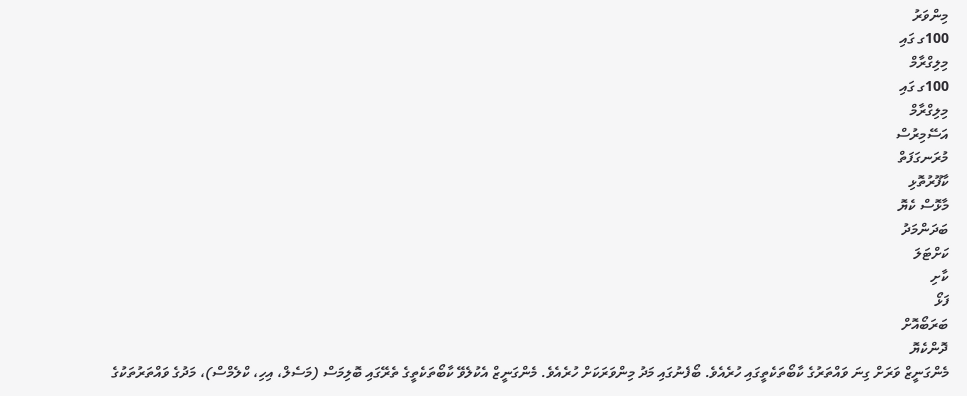މިންވަރު
100ގ ގައި
މިލިގްރާމް
100ގ ގައި
މިލިގްރާމް
އަސޭމިރުސް
މުރަނގަފަތް
ކާފޫރުތޮޅި
މާޅޮސް ކެޔޮ
ބަދަންމަދު
ކަށްޓަލަ
ކާށި
ފަޅޯ
ބަރަބޯއޮށް
ދޮންކެޔޮ
މެންގަނީޒް ވަރަށް ގިނަ ވައްތަރުގެ ކާބޯތަކެތީގައި ހުރެއެވެ. ބޯފެނުގައި މަދު މިންވަރަކަށް ހުރެއެވެ. މެންގަނީޒް އެކުލެވޭ ކާބޯތަކެތީގެ ތެރޭގައި ބޮލިމަސް (މަސެލް، އިހި، ކްލެމްސް)، މަދުގެ ވައްތަރުތަކުގެ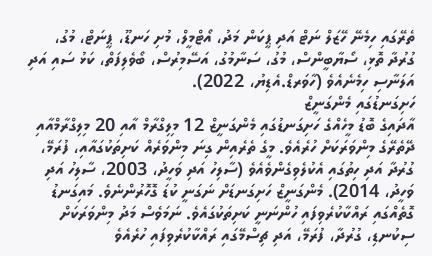ތެރޭގައި ހިމެނޭ ހޭޒަލް ނަޓް އަދި ޕީކަން މަދު، އޯޓްމީލް، މުށި ހަނޑޫ، ޕީނަޓް، މުގު، ގުރުދާ ތޮޅި، ސޯޔާބީންސް، މުގު، ސަނާމުގު، އަސޭމިރުސް، ބޯވެލިފަތް، ކަޅު ސައި އަދި އަލަނާސި ހިމެނެއެވެ (ހާވަރޑް.އެޑިޔު، 2022).
ހަށިގަނޑުގައި މެންގަނީޒް
އާދައިގެ ބޮޑު މީހެއްގެ ހަށިގަނޑުގައި މެންގަނީޒް 12 މިލިގްރާމް އާއި 20 މިލިގްރާމްއާއި ދޭތެރޭގެ މިންވަރަކަށް ހުރެއެވެ. މީގެ ތެރެއިން ގިނަ މިންވަރެއް ކަށިތަކުގައާއި، ފުރަމޭ، ގުރުދާ އަދި ހިތުގައި އެކުލެވިގެންވެއެވެ (ސާލިހު އަދި ވަހީދު، 2003، ސާލިހު އަދި ވަހީދު، 2014). މެންގަނީޒް ހަށިގަނޑަށް ނަގަނީ ކުޑަ ގޮހޮރުންނެވެ. މައިގަނޑު ގޮތެއްގައި ރައްކާކުރެވިފައި ހުންނަނީ ކަށިތަކުގައެވެ. ނަމަވެސް މަދު މިންވަރަކަށް ސިކުނޑި، ގުރުދާ، ފުރަމޭ، އަދި ޗިސްމޭގައި ރައްކާކުރެވިފައި ހުރެއެވެ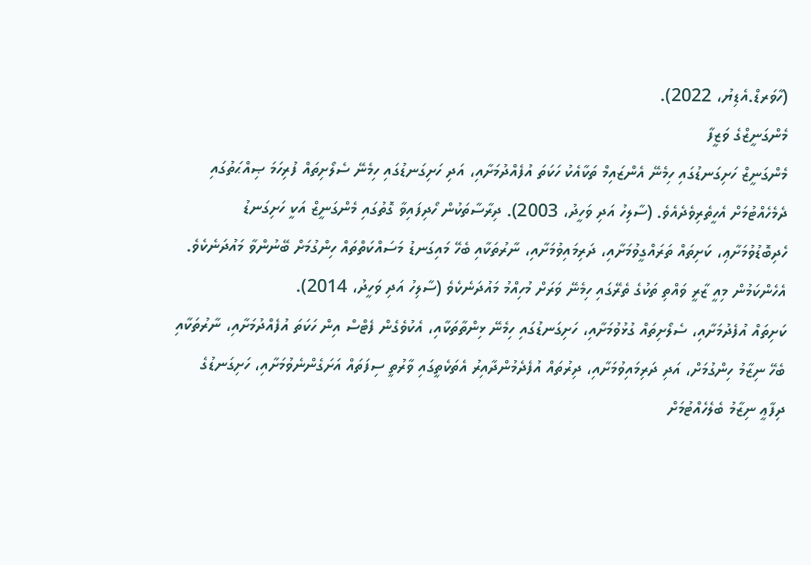(ހާވަރޑް.އެޑިޔު، 2022).
މެންގަނީޒްގެ ވަޒީފާ
މެންގަނީޒް ހަށިގަނޑުގައި ހިމެނޭ އެންޒައިމް ތަކާއެކު ހަކަތަ އުފެއްދުމަށާއި، އަދި ހަށިގަނޑުގައި ހިމެނޭ ސެލޯށިތައް ފުރިހަމަ ޞިއްޙަތުގައި ދެމެހެއްޓުމަށް އެހީތެރިވެދެއެވެ. (ސާލިހު އަދި ވަހީދު، 2003). ދިރާސާތަކުން ހޯދިފައިވާ ގޮތުގައި މެންގަނީޒް އަކީ ހަށިގަނޑު ހެދިބޮޑުވުމަށާޢި، ކަށިތައް ތަރައްގީވުމަށާއި، ދަރިމައިވުމަށާއި، ނާރުތަކާއި ބެހޭ މައިގަނޑު މަސައްކަތްތައް ހިންގުމަށް ބޭނުންވާ މައުދަނެކެވެ. އެހެންކަމުން މިއީ ޒާރީ ވައްތި ތަކުގެ ތެރޭގައި ހިމެނޭ ވަރަށް މުހިއްމު މައުދަނެކެވެ (ސާލިހު އަދި ވަހީދު، 2014).
ކަށިތައް އުފެދުމަށާއި، ސެލޯށިތައް ގުޅުވުމަށާއި، ހަށިގަނޑުގައި ހިމެނޭ ޅިންތާތަކާއި، އެކުވެގެން ފެޓްސް އިން ހަކަތަ އުފެއްދުމަށާއި، ނާރުތަކާއި ބެހޭ ނިޒާމު ހިންގުމަށް، އަދި ދަރިމައިވުމަށާއި، ދިރުތައް އުފެދެމުންދާއިރު އެތަކެތީގައި ވާރުތީ ސިފަތައް އަށަގެންނެވުމަށާއި، ހަށިގަނޑުގެ ދިފާޢީ ނިޒާމު ބެލެހެއްޓުމަށް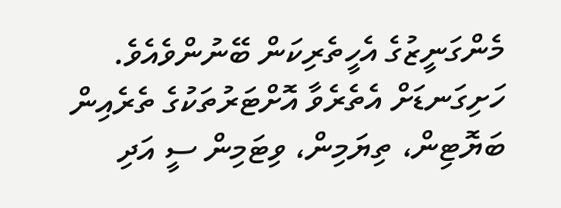މެންގަނީޒުގެ އެހީތެރިކަން ބޭނުންވެއެވެ. ހަށިގަނޑަށް އެތެރެވާ އޮށްޓަރުތަކުގެ ތެރެއިން ބަޔޮޓިން، ތިޔަމިން، ވިޓަމިން ސީ އަދި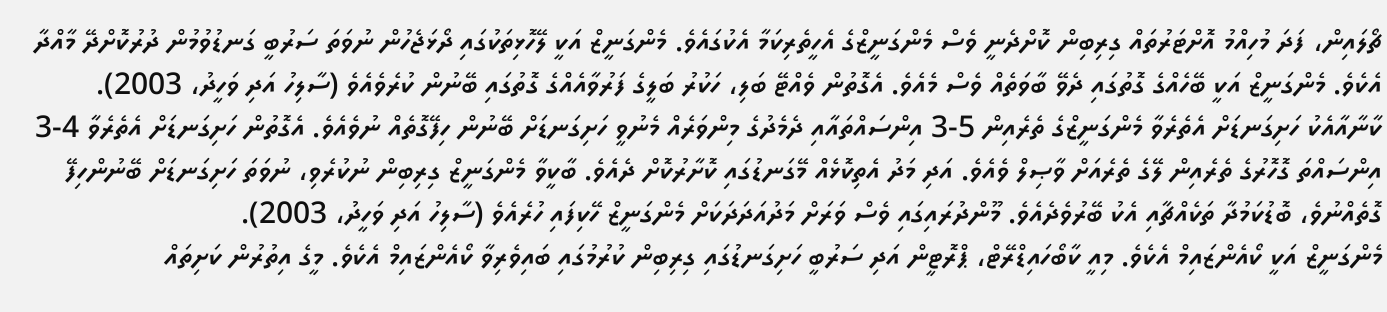ޗޯލައިން، ފަދަ މުހިއްމު އޮށްޓަރުތައް ގިރިބިން ކޮށްދެނީ ވެސް މެންގަނީޒްގެ އެހީތެރިކަމާ އެކުގައެވެ. މެންގަނީޒް އަކީ ލޭހޮޅިތަކުގައި ދޯޅަޖެހުން ނުވަތަ ސަރުބީ ގަނޑުވުމުން ދުރުކޮށްދޭ މާއްދާ އެކެވެ. މެންގަނީޒް އަކީ ބޭހެއްގެ ގޮތުގައި ދެވޭ ބާވަތެއް ވެސް މެއެވެ. އެގޮތުން ވެއްޓޭ ބަލި، ހަކުރު ބަލީގެ ފަރުވާއެއްގެ ގޮތުގައި ބޭނުން ކުރެވެއެވެ (ސާލިހު އަދި ވަހީދު، 2003).
ކާނާއާއެކު ހަށިގަނޑަށް އެތެރެވާ މެންގަނީޒްގެ ތެރެއިން 5-3 އިންސައްތައާއި ދެމެދުގެ މިންވަރެއް މެނުވީ ހަށިގަނޑަށް ބޭނުން ހިފޭގޮތެއް ނުވެއެވެ. އެގޮތުން ހަށިގަނޑަށް އެތެރެވާ 4-3 އިންސައްތަ ގޮހޮރުގެ ތެރެއިން ލޭގެ ތެރެއަށް ވާޞިލް ވެއެވެ. އަދި މަދު އެތިކޮޅެއް މޭގަނޑުގައި ކޮށާރުކޮށް ދެއެވެ. ބާކީވާ މެންގަނީޒް ގިރިބިން ނުކުރެވި، ނުވަތަ ހަށިގަނޑަށް ބޭނުންހިފޭ ގޮތެއްނުވެ، ބޮޑުކަމުދާ ތަކެއްޗާއި އެކު ބޭރުވެދެއެވެ. މޫންދުރައިގައި ވެސް ވަރަށް މަދުއަދަދަކަށް މެންގަނީޒް ހޭކިފައި ހުރެއެވެ (ސާލިހު އަދި ވަހީދު، 2003).
މެންގަނީޒް އަކީ ކޯއެންޒައިމް އެކެވެ. މިއީ ކާބޯހައިޑްރޭޓް، ޕްރޮޓީން އަދި ސަރުބީ ހަށިގަނޑުގައި ގިރިބިން ކުރުމުގައި ބައިވެރިވާ ކޯއެންޒައިމް އެކެވެ. މީގެ އިތުރުން ކަށިތައް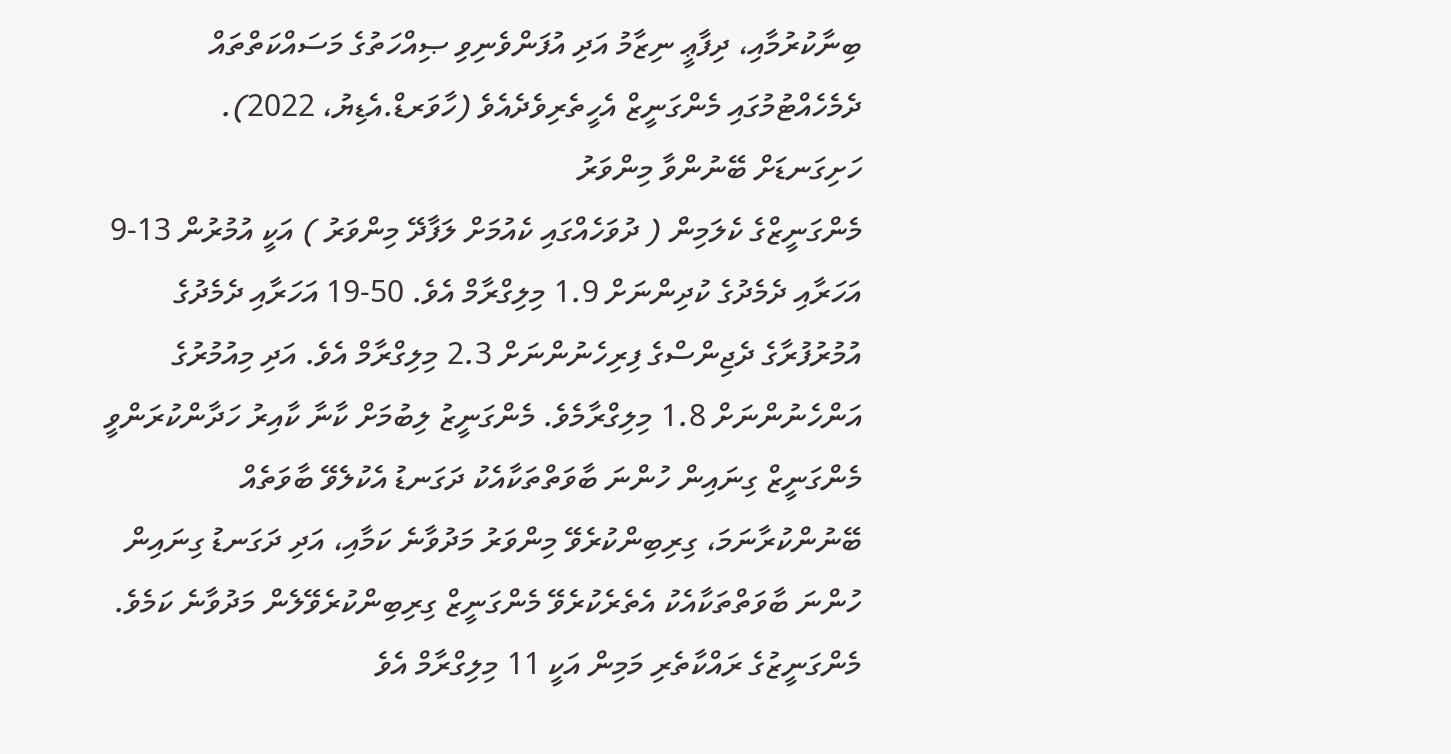ބިނާކުރުމާއި، ދިފާޢީ ނިޒާމު އަދި އުފަންވެނިވި ޞިއްހަތުގެ މަސައްކަތްތައް ދެމެހެއްޓުމުގައި މެންގަނީޒް އެހީތެރިވެދެއެވެ (ހާވަރޑް.އެޑިޔު، 2022).
ހަށިގަނޑަށް ބޭނުންވާ މިންވަރު
މެންގަނީޒްގެ ކެލަމިން ( ދުވަހެއްގައި ކެއުމަށް ލަފާދޭ މިންވަރު ) އަކީ އުމުރުން 13-9 އަހަރާއި ދެމެދުގެ ކުދިންނަށް 1.9 މިލިގްރާމް އެވެ. 50-19 އަހަރާއި ދެމެދުގެ އުމުރުފުރާގެ ދެޖިންސްގެ ފިރިހެނުންނަށް 2.3 މިލިގްރާމް އެވެ. އަދި މިއުމުރުގެ އަންހެނުންނަށް 1.8 މިލިގްރާމެވެ. މެންގަނީޒު ލިބުމަށް ކާނާ ކާއިރު ހަދާންކުރަންވީ މެންގަނީޒް ގިނައިން ހުންނަ ބާވަތްތަކާއެކު ދަގަނޑު އެކުލެވޭ ބާވަތެއް ބޭނުންކުރާނަމަ، ގިރިބިންކުރެވޭ މިންވަރު މަދުވާނެ ކަމާއި، އަދި ދަގަނޑު ގިނައިން ހުންނަ ބާވަތްތަކާއެކު އެތެރެކުރެވޭ މެންގަނީޒް ގިރިބިންކުރެވޭލެން މަދުވާނެ ކަމެވެ. މެންގަނީޒުގެ ރައްކާތެރި މަމިން އަކީ 11 މިލިގްރާމް އެވެ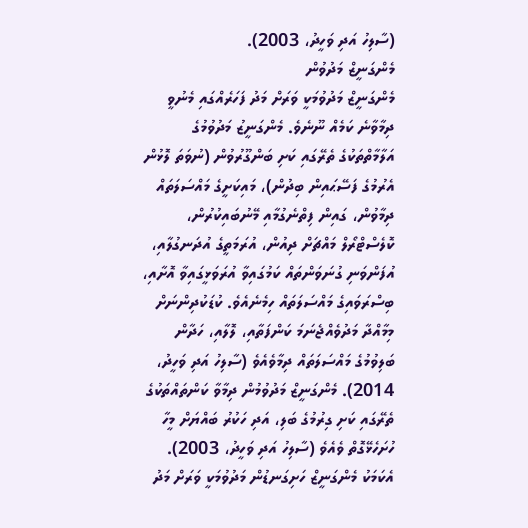(ސާލިހު އަދި ވަހީދު، 2003).
މެންގަނީޒް މަދުވުން
މެންގަނީޒް މަދުވުމަކީ ވަރަށް މަދު ފަހަރެއްގައި މެނުވީ ދިމާވާނެ ކަމެއް ނޫނެވެ. މެންގަނީޒު މަދުވުމުގެ އަލާމާތްތަކުގެ ތެރޭގައި ކަށި ބަންގޫރުވުން (ނުވަތަ ލޮޅުން އެރުމުގެ ފަސޭޙައިން ބިދުން)، މައިކަށީގެ މައްސަލަތައް ދިމާވުން، ގައިން ފިތްނެގުމާއި މޭނުބައިކުރުން، ކޮލެސްޓްރޯލް މައްޗަށް ދިއުން، އުރަމަތީގެ އުދަނގުލާއި، އުފަންވަނި ގުނަވަންތައް ކަމުގައިވާ އުރަވަޅީގައިވާ އޮށާއި، ބިސްރަވައިގެ މައްސަލަތައް ހިމެނެއެވެ. ކުޑަކުދިންނަށް މިމާއްދާ މަދުވެއްޖެނަމަ ކަންފަތާއި، ލޮލާއި، ހަދާން ބަލިވުމުގެ މައްސަލަތައް ދިމާވެއެވެ (ސާލިހު އަދި ވަހީދު، 2014). މެންގަނީޒް މަދުވުމުން ދިމާވާ ކަންތައްތަކުގެ ތެރޭގައި ކަށި ގިރުމުގެ ބަލި، އަދި ހަކުރު ބައްޔަށް މީހާ ހުށަހެޅޭގޮތް ވެއެވެ (ސާލިހު އަދި ވަހީދު، 2003). އެކަމަކު މެންގަނީޒް ހަށިގަނޑުން މަދުވުމަކީ ވަރަށް މަދު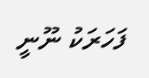ފަހަރަކު ނޫނީ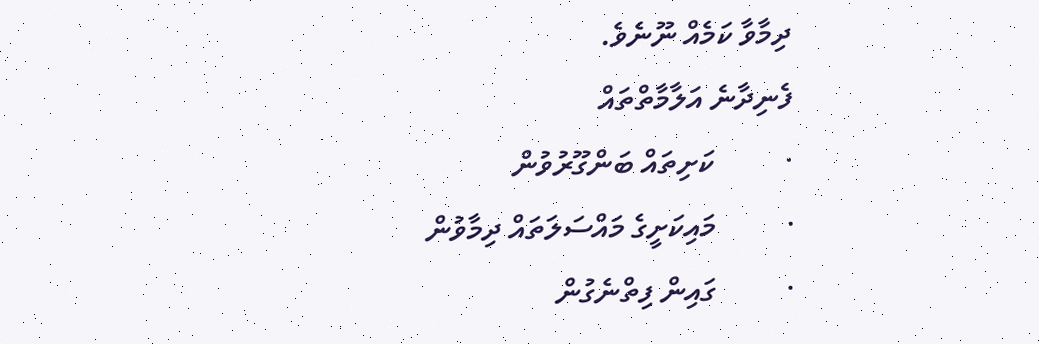ދިމާވާ ކަމެއް ނޫނެވެ.
ފެނިދާނެ އަލާމާތްތައް
·         ކަށިތައް ބަންގޫރުވުން
·         މައިކަށީގެ މައްސަލަތައް ދިމާވުން
·         ގައިން ފިތްނެގުން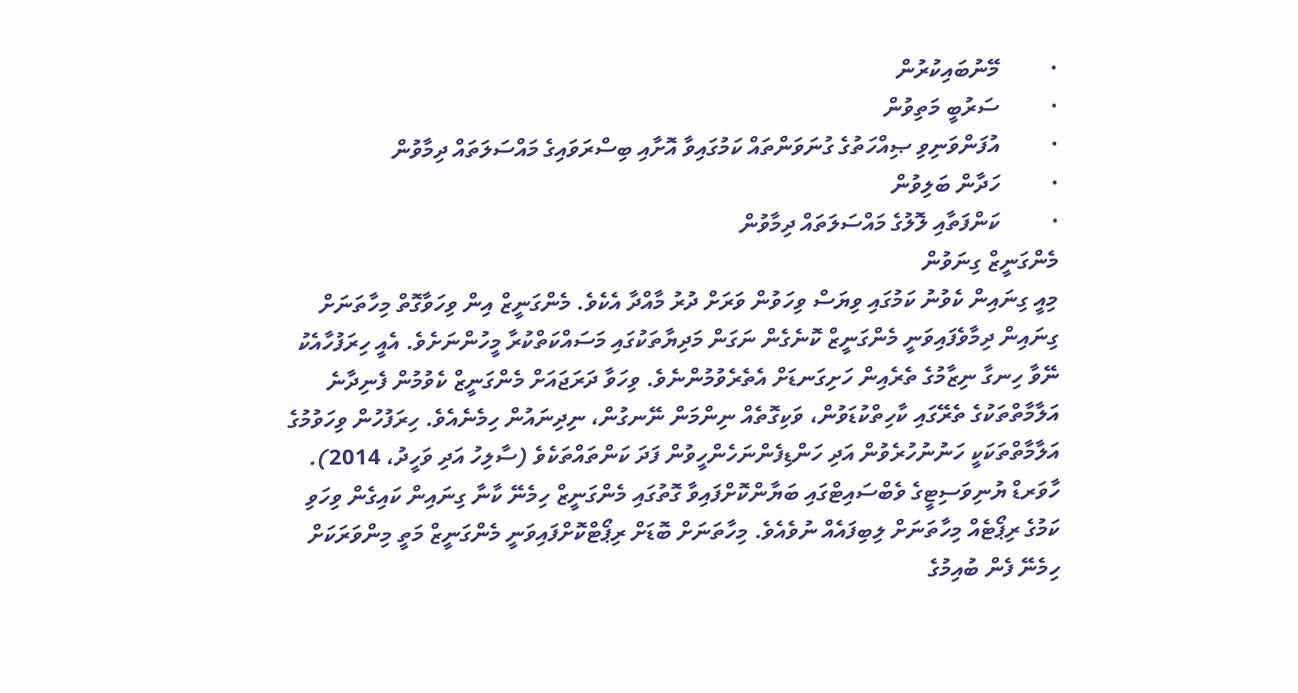·         މޭނުބައިކުރުން
·         ސަރުބީ މަތިވުން
·         އުފަންވަނިވި ޞިއްހަތުގެ ގުނަވަންތައް ކަމުގައިވާ އޮށާއި ބިސްރަވައިގެ މައްސަލަތައް ދިމާވުން
·         ހަދާން ބަލިވުން
·         ކަންފަތާއި ލޮލުގެ މައްސަލަތައް ދިމާވުން
މެންގަނީޒް ގިނަވުން
މިއީ ގިނައިން ކެވުނު ކަމުގައި ވިޔަސް ވިހަވުން ވަރަށް ދުރު މާއްދާ އެކެވެ. މެންގަނީޒް އިން ވިހަވާގޮތް މިހާތަނަށް ގިނައިން ދިމާވެފައިވަނީ މެންގަނީޒް ކޮނެގެން ނަގަން މަދިޔާތަކުގައި މަސައްކަތްކުރާ މީހުންނަށެވެ. އެއީ ހިރަފުހާއެކު ނޭވާ ހިނގާ ނިޒާމުގެ ތެރެއިން ހަށިގަނޑަށް އެތެރެވުމުންނެވެ. ވިހަވާ ދަރަޖައަށް މެންގަނީޒް ކެވުމުން ފެނިދާނެ އަލާމާތްތަކުގެ ތެރޭގައި ކާހިތްކުޑަވުން، ވަކިގޮތެއް ނިންމަން ނޭނގުން، ނިދިނައުން ހިމެނެއެވެ. ހިރަފުހުން ވިހަވުމުގެ އަލާމާތްތަކަކީ ހަނުނުހުރެވުން އަދި ހަންޑިފެންނަހެންހީވުން ފަދަ ކަންތައްތަކެވެ (ސާލިހު އަދި ވަހީދު، 2014). ހާވަރޑް ޔުނިވަސިޓީގެ ވެބްސައިޓްގައި ބަޔާންކޮށްފައިވާ ގޮތުގައި މެންގަނީޒް ހިމެނޭ ކާނާ ގިނައިން ކައިގެން ވިހަވި ކަމުގެ ރިޕޯޓެއް މިހާތަނަށް ލިބިފައެއް ނުވެއެވެ. މިހާތަނަށް ބޮޑަށް ރިޕޯޓްކޮށްފައިވަނީ މެންގަނީޒް މަތީ މިންވަރަކަށް ހިމެނޭ ފެން ބުއިމުގެ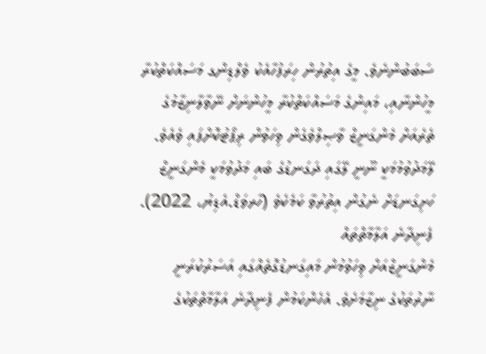ސަބަބުންނެވެ. މީގެ އިތުރުން ހިރަފުހާއެކު ވެލްޑިންގ މަސައްކަތްކުރާ މީހުންނާއި، މައިންގެ މަސައްކަތްކުރާ މީހުންނަށް ނޭވާލާނިޒާމުގެ ތެރެއަށް މެންގަނީޒް ވާޞިލްވެގެން ވިހަވުން ރިޕޯޓުކޮށްފައި ވެއެވެ. ލޭމަދުވުމުމަކީ ނޫނީ ލޭގައި ދަގަނޑުގެ ބައި މަދުވުމަކީ މެންގަނީޒް ހަށިގަނޑަށް ނެގުން އިތުރުވާ ކަމެކެވެ (ހާރވަޑް.އެޑިޔު، 2022).
ފެނިދާނެ އަލާމާތްތައް
މެންގަނީޒްއަށް ވިހަވުމުން މައިގަނޑުގޮތެއްގައި އަސަރުކުރަނީ ނާރުތަކުގެ ނިޒާމަށެވެ. އެހެންކަމުން ފެނިދާނެ އަލާމާތްތަކުގެ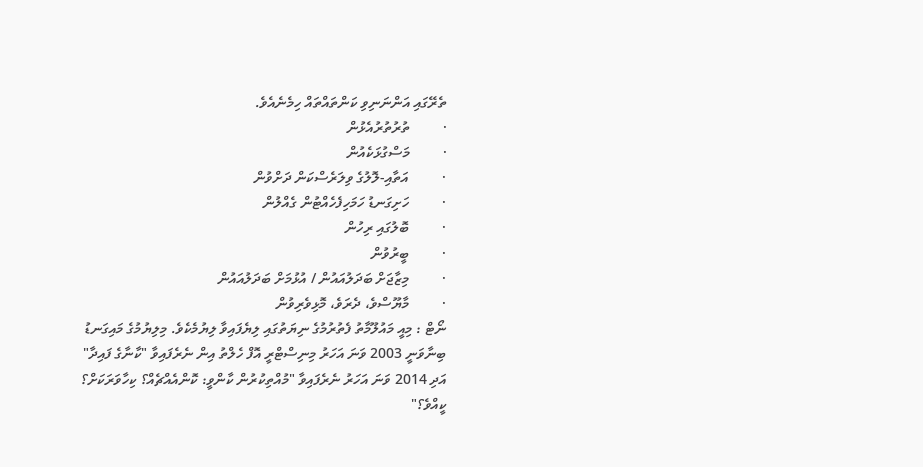ތެރޭގައި އަންނަނިވި ކަންތައްތައް ހިމެނެއެވެ.
·         ތުރުތުރުއެޅުން
·         މަސްގުޅަކެއުން
·         އަތާއި-ލޮލުގެ ވިލަރެސްކަން ދަށްވުން
·         ހަށިގަނޑު ހަމަހިފެހެއްޓުން ގެއްލުން
·         ބޮލުގައި ރިހުން
·         ބީރުވުން
·         މިޒާޖަށް ބަދަލުއައުން / އުޅުމަށް ބަދަލުއައުން
·         މާޔޫސްވެ، ދެރަވެ، މޮޅިވެރިވުން
ނޯޓް : މިއީ މައުލޫމާތު ފެތުރުމުގެ ނިޔަތުގައި ލިޔެފައިވާ ލިޔުމެކެވެ. މިލިޔުމުގެ މައިގަނޑު ބިނާވަނީ 2003 ވަނަ އަހަރު މިނިސްޓްރީ އޮފް ހެލްތު އިން ނެރެފައިވާ "ކާނާގެ ފައިދާ" އަދި 2014 ވަނަ އަހަރު ނެރެފައިވާ "މުއްތިކުރުން ކާންވީ: ކޮންއެއްޗެއް؟ ކިހާވަރަކަށް؟ ކީއްވެ؟"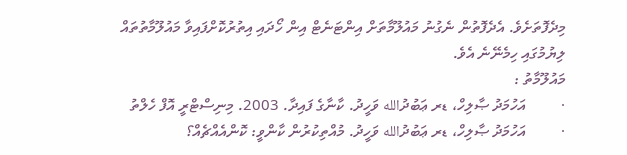މިދެފޮތަށެވެ. އެދެފޮތުން ނެގުނު މައުލޫމާތަށް އިންޓަނެޓް އިން ހޯދައި އިތުރުކޮށްފައިވާ މައުލޫމާތުތައް ލިޔުމުގައި ހިމެނޭނެ އެވެ.
މައުލޫމާތު :
·         އަހުމަދު ޞާލިހް، ޑރ ޢަބުދުالله ވަހީދު. ކާނާގެ ފައިދާ. 2003. މިނިސްޓްރީ އޮފް ހެލްތު
·         އަހުމަދު ޞާލިހް، ޑރ ޢަބުދުالله ވަހީދު. މުއްތިކުރުން ކާންވީ: ކޮންއެއްޗެއް؟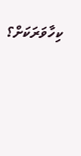ކިހާވަރަކަށް؟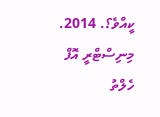ކީއްވެ؟. 2014. މިނިސްޓްރީ އޮފް ހެލްތު